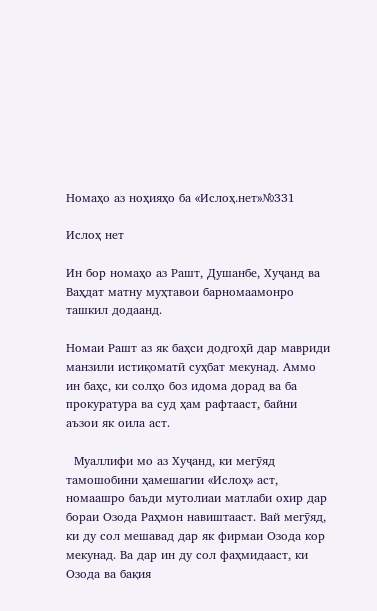Номаҳо аз ноҳияҳо ба «Ислоҳ.нет»№331

Ислоҳ нет

Ин бор номаҳо аз Рашт, Душанбе, Хуҷанд ва Ваҳдат матну муҳтавои барномаамонро ташкил додаанд.

Номаи Рашт аз як баҳси додгоҳӣ дар мавриди манзили истиқоматӣ суҳбат мекунад. Аммо ин баҳс, ки солҳо боз идома дорад ва ба прокуратура ва суд ҳам рафтааст, байни аъзои як оила аст.

  Муаллифи мо аз Хуҷанд, ки мегӯяд тамошобини ҳамешагии «Ислоҳ» аст, номаашро баъди мутолиаи матлаби охир дар бораи Озода Раҳмон навиштааст. Вай мегӯяд, ки ду сол мешавад дар як фирмаи Озода кор мекунад. Ва дар ин ду сол фаҳмидааст, ки Озода ва бақия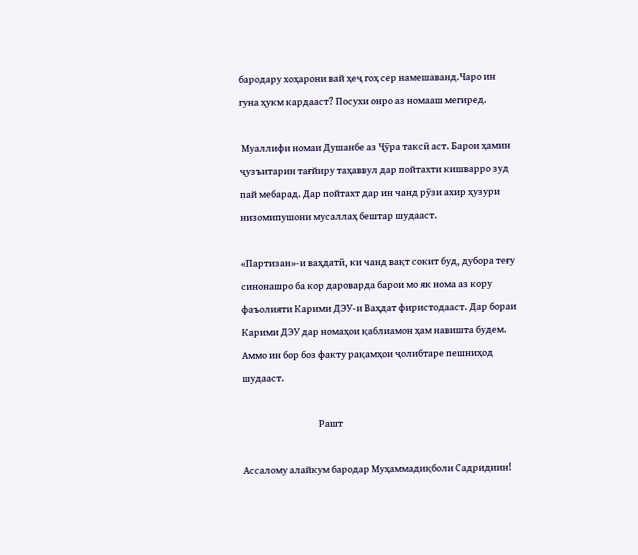бародару хоҳарони вай ҳеҷ гоҳ сер намешаванд.Чаро ин гуна ҳукм кардааст? Посухи онро аз номааш мегиред.

 Муаллифи номаи Душанбе аз Ҷӯра таксӣ аст. Барои ҳамин ҷузъитарин тағйиру таҳаввул дар пойтахти кишварро зуд пай мебарад. Дар пойтахт дар ин чанд рӯзи ахир ҳузури низомипушони мусаллаҳ бештар шудааст.

«Партизан»-и ваҳдатӣ, ки чанд вақт сокит буд, дубора теғу синонашро ба кор дароварда барои мо як нома аз кору фаъолияти Карими ДЭУ-и Ваҳдат фиристодааст. Дар бораи Карими ДЭУ дар номаҳои қаблиамон ҳам навишта будем. Аммо ин бор боз факту рақамҳои ҷолибтаре пешниҳод шудааст.

                                      Рашт

Ассалому алайкум бародар Муҳаммадиқболи Садридиин!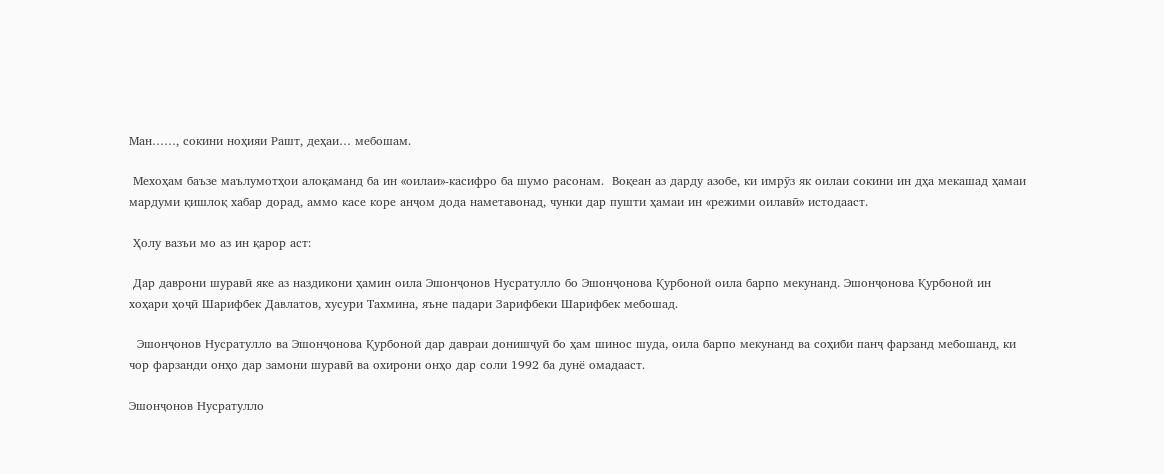Ман……, сокини ноҳияи Рашт, деҳаи… мебошам.

 Мехоҳам баъзе маълумотҳои алоқаманд ба ин «оилаи»-касифро ба шумо расонам.  Воқеан аз дарду азобе, ки имрӯз як оилаи сокини ин дҳа мекашад ҳамаи мардуми қишлоқ хабар дорад, аммо касе коре анҷом дода наметавонад, чунки дар пушти ҳамаи ин «режими оилавӣ» истодааст.

 Ҳолу вазъи мо аз ин қарор аст:

 Дар даврони шуравӣ яке аз наздикони ҳамин оила Эшонҷонов Нусратулло бо Эшонҷонова Қурбоной оила барпо мекунанд. Эшонҷонова Қурбоной ин хоҳари ҳоҷӣ Шарифбек Давлатов, хусури Тахмина, яъне падари Зарифбеки Шарифбек мебошад.

  Эшонҷонов Нусратулло ва Эшонҷонова Қурбоной дар давраи донишҷуӣ бо ҳам шинос шуда, оила барпо мекунанд ва соҳиби панҷ фарзанд мебошанд, ки чор фарзанди онҳо дар замони шуравӣ ва охирони онҳо дар соли 1992 ба дунё омадааст.

Эшонҷонов Нусратулло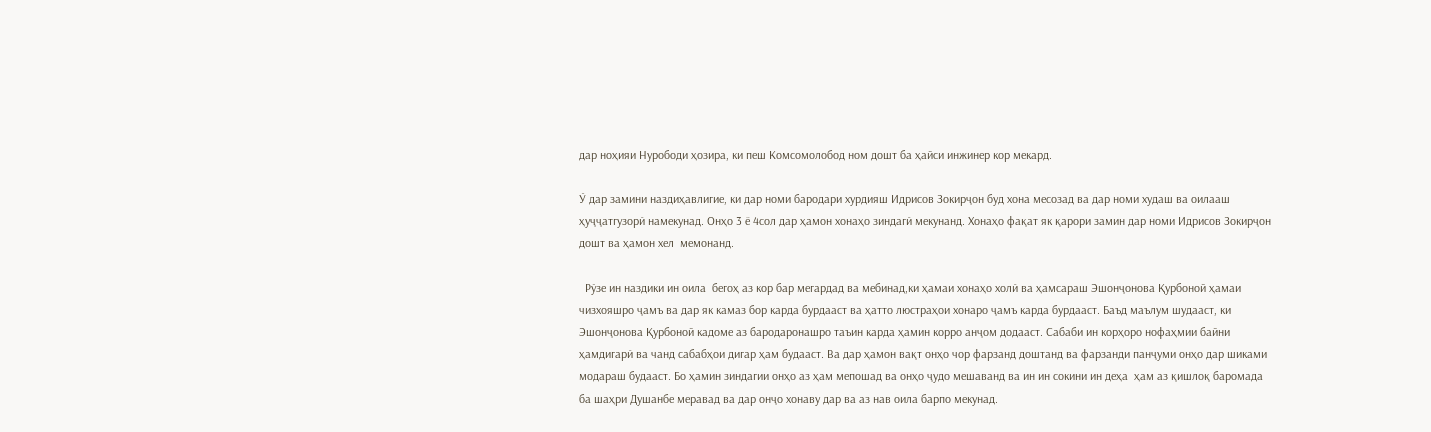дар ноҳияи Нурободи ҳозира, ки пеш Комсомолобод ном дошт ба ҳайси инжинер кор мекард.

Ӯ дар замини наздиҳавлигие, ки дар номи бародари хурдияш Идрисов Зокирҷон буд хона месозад ва дар номи худаш ва оилааш ҳуҷҷатгузорӣ намекунад. Онҳо 3 ё 4сол дар ҳамон хонаҳо зиндагӣ мекунанд. Хонаҳо фақат як қарори замин дар номи Идрисов Зокирҷон дошт ва ҳамон хел  мемонанд.

  Рӯзе ин наздики ин оила  бегоҳ аз кор бар мегардад ва мебинад,ки ҳамаи хонаҳо холӣ ва ҳамсараш Эшонҷонова Қурбоной ҳамаи чизхояшро ҷамъ ва дар як камаз бор карда бурдааст ва ҳатто люстраҳои хонаро ҷамъ карда бурдааст. Баъд маълум шудааст, ки Эшонҷонова Қурбоной кадоме аз бародаронашро таъин карда ҳамин корро анҷом додааст. Сабаби ин корҳоро нофаҳмии байни ҳамдигарӣ ва чанд сабабҳои дигар ҳам будааст. Ва дар ҳамон вақт онҳо чор фарзанд доштанд ва фарзанди панҷуми онҳо дар шиками модараш будааст. Бо ҳамин зиндагии онҳо аз ҳам мепошад ва онҳо ҷудо мешаванд ва ин ин сокини ин деҳа  ҳам аз қишлоқ баромада ба шаҳри Душанбе меравад ва дар онҷо хонаву дар ва аз нав оила барпо мекунад.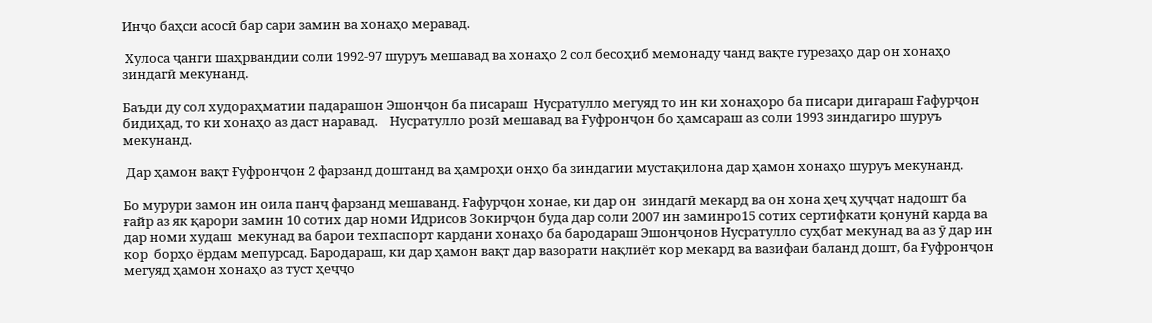Инҷо баҳси асосӣ бар сари замин ва хонаҳо меравад.

 Хулоса ҷанги шаҳрвандии соли 1992-97 шуруъ мешавад ва хонаҳо 2 сол бесоҳиб мемонаду чанд вақте гурезаҳо дар он хонаҳо зиндагӣ мекунанд.

Баъди ду сол худораҳматии падарашон Эшонҷон ба писараш  Нусратулло мегуяд то ин ки хонаҳоро ба писари дигараш Ғафурҷон бидиҳад, то ки хонаҳо аз даст наравад.    Нусратулло розӣ мешавад ва Ғуфронҷон бо ҳамсараш аз соли 1993 зиндагиро шуруъ мекунанд.

 Дар ҳамон вақт Ғуфронҷон 2 фарзанд доштанд ва ҳамроҳи онҳо ба зиндагии мустақилона дар ҳамон хонаҳо шуруъ мекунанд.

Бо мурури замон ин оила панҷ фарзанд мешаванд. Ғафурҷон хонае, ки дар он  зиндагӣ мекард ва он хона ҳеҷ ҳуҷҷат надошт ба ғайр аз як қарори замин 10 сотих дар номи Идрисов Зокирҷон буда дар соли 2007 ин заминро15 сотих сертифкати қонунӣ карда ва дар номи худаш  мекунад ва барои техпаспорт кардани хонаҳо ба бародараш Эшонҷонов Нусратулло суҳбат мекунад ва аз ӯ дар ин кор  борҳо ёрдам мепурсад. Бародараш, ки дар ҳамон вақт дар вазорати нақлиёт кор мекард ва вазифаи баланд дошт, ба Ғуфронҷон  мегуяд ҳамон хонаҳо аз туст ҳеҷҷо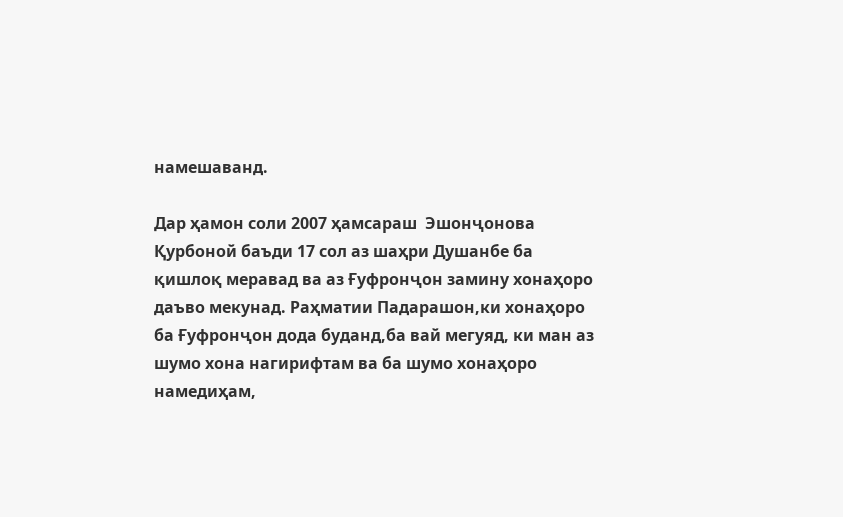намешаванд.

Дар ҳамон соли 2007 ҳамсараш  Эшонҷонова Қурбоной баъди 17 сол аз шаҳри Душанбе ба қишлоқ меравад ва аз Ғуфронҷон замину хонаҳоро даъво мекунад. Раҳматии Падарашон,ки хонаҳоро ба Ғуфронҷон дода буданд,ба вай мегуяд, ки ман аз шумо хона нагирифтам ва ба шумо хонаҳоро  намедиҳам,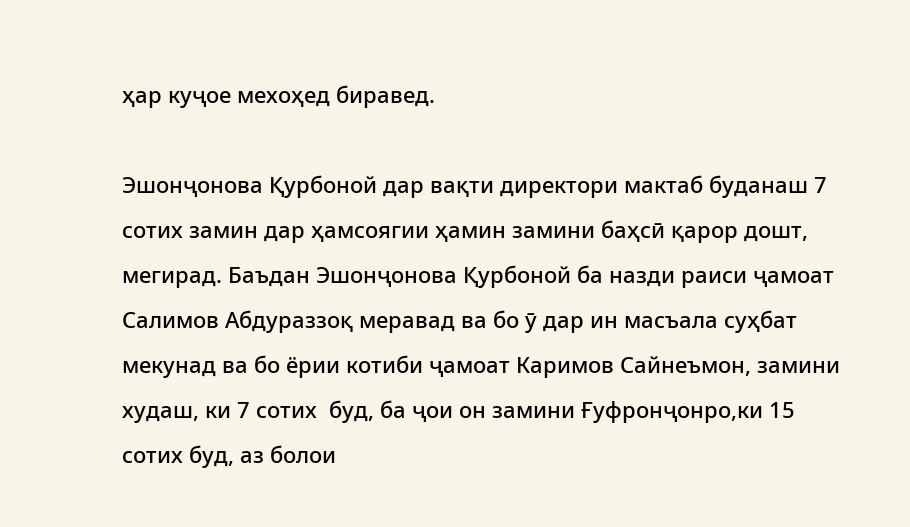ҳар куҷое мехоҳед биравед.

Эшонҷонова Қурбоной дар вақти директори мактаб буданаш 7 сотих замин дар ҳамсоягии ҳамин замини баҳсӣ қарор дошт, мегирад. Баъдан Эшонҷонова Қурбоной ба назди раиси ҷамоат Салимов Абдураззоқ меравад ва бо ӯ дар ин масъала суҳбат мекунад ва бо ёрии котиби ҷамоат Каримов Сайнеъмон, замини худаш, ки 7 сотих  буд, ба ҷои он замини Ғуфронҷонро,ки 15 сотих буд, аз болои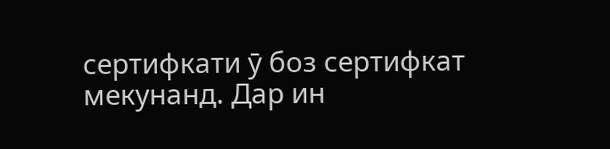сертифкати ӯ боз сертифкат мекунанд. Дар ин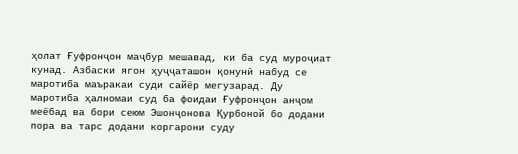ҳолат Ғуфронҷон маҷбур мешавад, ки ба суд муроҷиат кунад. Азбаски ягон ҳуҷҷаташон қонунӣ набуд се маротиба маъракаи суди сайёр мегузарад. Ду маротиба ҳалномаи суд ба фоидаи Ғуфронҷон анҷом меёбад ва бори сеюм Эшонҷонова Қурбоной бо додани пора ва тарс додани коргарони суду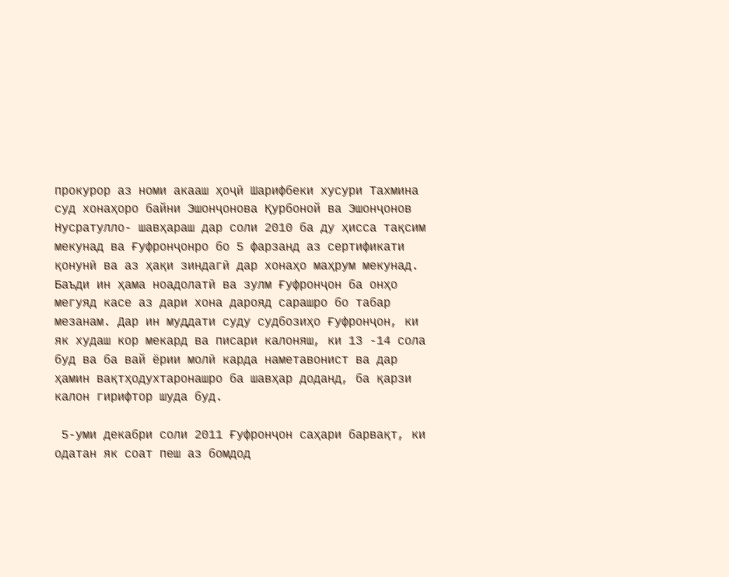прокурор аз номи акааш ҳоҷӣ Шарифбеки хусури Тахмина суд хонаҳоро байни Эшонҷонова Қурбоной ва Эшонҷонов Нусратулло- шавҳараш дар соли 2010 ба ду ҳисса тақсим мекунад ва Ғуфронҷонро бо 5 фарзанд аз сертификати қонунӣ ва аз ҳақи зиндагӣ дар хонаҳо маҳрум мекунад. Баъди ин ҳама ноадолатӣ ва зулм Ғуфронҷон ба онҳо мегуяд касе аз дари хона дарояд сарашро бо табар мезанам. Дар ин муддати суду судбозиҳо Ғуфронҷон, ки як худаш кор мекард ва писари калоняш, ки 13 -14 сола буд ва ба вай ёрии молӣ карда наметавонист ва дар ҳамин вақтҳодухтаронашро ба шавҳар доданд, ба қарзи калон гирифтор шуда буд.

 5-уми декабри соли 2011 Ғуфронҷон саҳари барвақт, ки одатан як соат пеш аз бомдод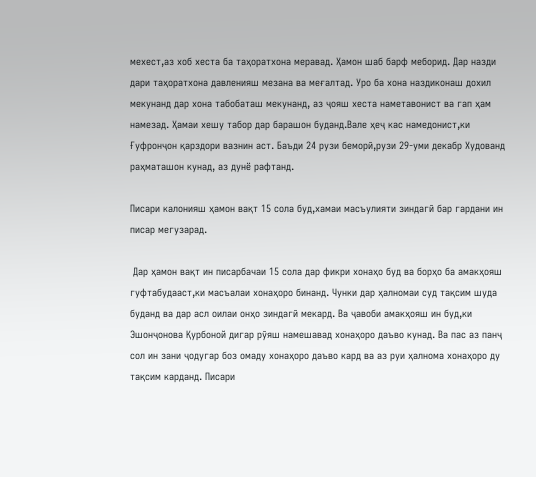мехест,аз хоб хеста ба таҳоратхона меравад. Ҳамон шаб барф меборид. Дар назди дари таҳоратхона давленияш мезана ва меғалтад. Уро ба хона наздиконаш дохил мекунанд дар хона табобаташ мекунанд, аз ҷояш хеста наметавонист ва гап ҳам намезад. Ҳамаи хешу табор дар барашон буданд.Вале ҳеҷ кас намедонист,ки Ғуфронҷон қарздори вазнин аст. Баъди 24 рузи беморӣ,рузи 29-уми декабр Худованд раҳматашон кунад, аз дунё рафтанд.

Писари калонияш ҳамон вақт 15 сола буд,хамаи масъулияти зиндагӣ бар гардани ин писар мегузарад.

 Дар ҳамон вақт ин писарбачаи 15 сола дар фикри хонаҳо буд ва борҳо ба амакҳояш гуфтабудааст,ки масъалаи хонаҳоро бинанд. Чунки дар ҳалномаи суд тақсим шуда буданд ва дар асл оилаи онҳо зиндагӣ мекард. Ва ҷавоби амакҳояш ин буд,ки Эшонҷонова Қурбоной дигар рӯяш намешавад хонаҳоро даъво кунад. Ва пас аз панҷ сол ин зани ҷодугар боз омаду хонаҳоро даъво кард ва аз руи ҳалнома хонаҳоро ду тақсим карданд. Писари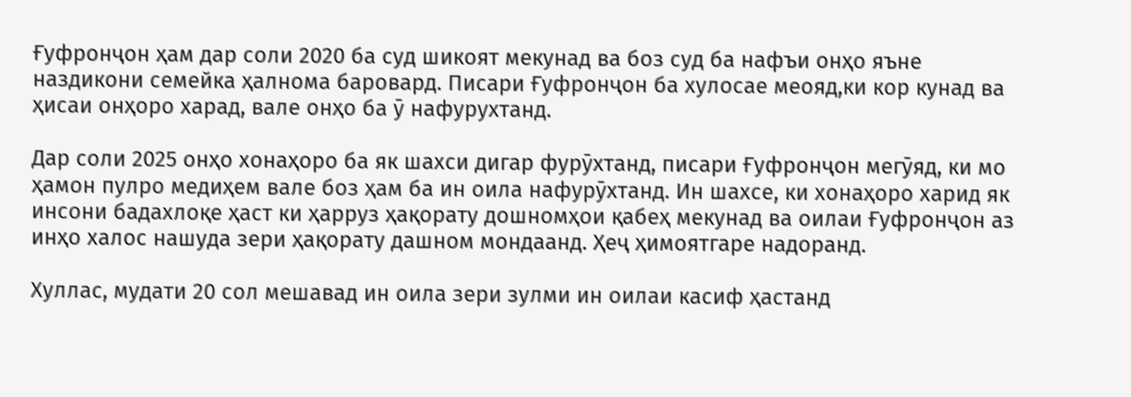Ғуфронҷон ҳам дар соли 2020 ба суд шикоят мекунад ва боз суд ба нафъи онҳо яъне наздикони семейка ҳалнома баровард. Писари Ғуфронҷон ба хулосае меояд,ки кор кунад ва ҳисаи онҳоро харад, вале онҳо ба ӯ нафурухтанд.

Дар соли 2025 онҳо хонаҳоро ба як шахси дигар фурӯхтанд, писари Ғуфронҷон мегӯяд, ки мо ҳамон пулро медиҳем вале боз ҳам ба ин оила нафурӯхтанд. Ин шахсе, ки хонаҳоро харид як инсони бадахлоқе ҳаст ки ҳарруз ҳақорату дошномҳои қабеҳ мекунад ва оилаи Ғуфронҷон аз инҳо халос нашуда зери ҳақорату дашном мондаанд. Ҳеҷ ҳимоятгаре надоранд.

Хуллас, мудати 20 сол мешавад ин оила зери зулми ин оилаи касиф ҳастанд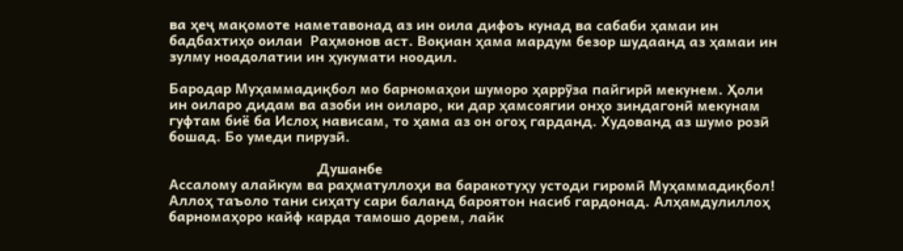ва ҳеҷ мақомоте наметавонад аз ин оила дифоъ кунад ва сабаби ҳамаи ин бадбахтиҳо оилаи  Раҳмонов аст. Воқиан ҳама мардум безор шудаанд аз ҳамаи ин зулму ноадолатии ин ҳукумати ноодил.

Бародар Муҳаммадиқбол мо барномаҳои шуморо ҳаррӯза пайгирӣ мекунем. Ҳоли ин оиларо дидам ва азоби ин оиларо, ки дар ҳамсоягии онҳо зиндагонӣ мекунам гуфтам биё ба Ислоҳ нависам, то ҳама аз он огоҳ гарданд. Худованд аз шумо розӣ бошад. Бо умеди пирузӣ.

                                     Душанбе
Ассалому алайкум ва раҳматуллоҳи ва баракотуҳу устоди гиромӣ Муҳаммадиқбол!
Аллоҳ таъоло тани сиҳату сари баланд бароятон насиб гардонад. Алҳамдулиллоҳ барномаҳоро кайф карда тамошо дорем, лайк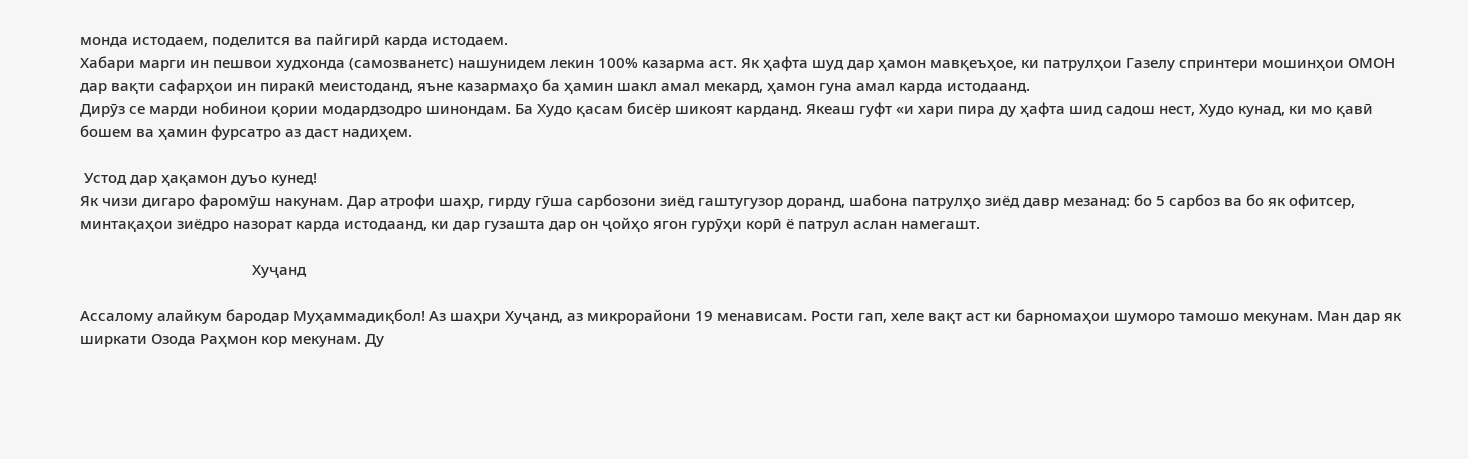монда истодаем, поделится ва пайгирӣ карда истодаем.
Хабари марги ин пешвои худхонда (самозванетс) нашунидем лекин 100% казарма аст. Як ҳафта шуд дар ҳамон мавқеъҳое, ки патрулҳои Газелу спринтери мошинҳои ОМОН дар вақти сафарҳои ин пиракӣ меистоданд, яъне казармаҳо ба ҳамин шакл амал мекард, ҳамон гуна амал карда истодаанд.
Дирӯз се марди нобинои қории модардзодро шинондам. Ба Худо қасам бисёр шикоят карданд. Якеаш гуфт «и хари пира ду ҳафта шид садош нест, Худо кунад, ки мо қавӣ бошем ва ҳамин фурсатро аз даст надиҳем.

 Устод дар ҳақамон дуъо кунед!
Як чизи дигаро фаромӯш накунам. Дар атрофи шаҳр, гирду гӯша сарбозони зиёд гаштугузор доранд, шабона патрулҳо зиёд давр мезанад: бо 5 сарбоз ва бо як офитсер, минтақаҳои зиёдро назорат карда истодаанд, ки дар гузашта дар он ҷойҳо ягон гурӯҳи корӣ ё патрул аслан намегашт.

                                           Хуҷанд

Ассалому алайкум бародар Муҳаммадиқбол! Аз шаҳри Хуҷанд, аз микрорайони 19 менависам. Рости гап, хеле вақт аст ки барномаҳои шуморо тамошо мекунам. Ман дар як ширкати Озода Раҳмон кор мекунам. Ду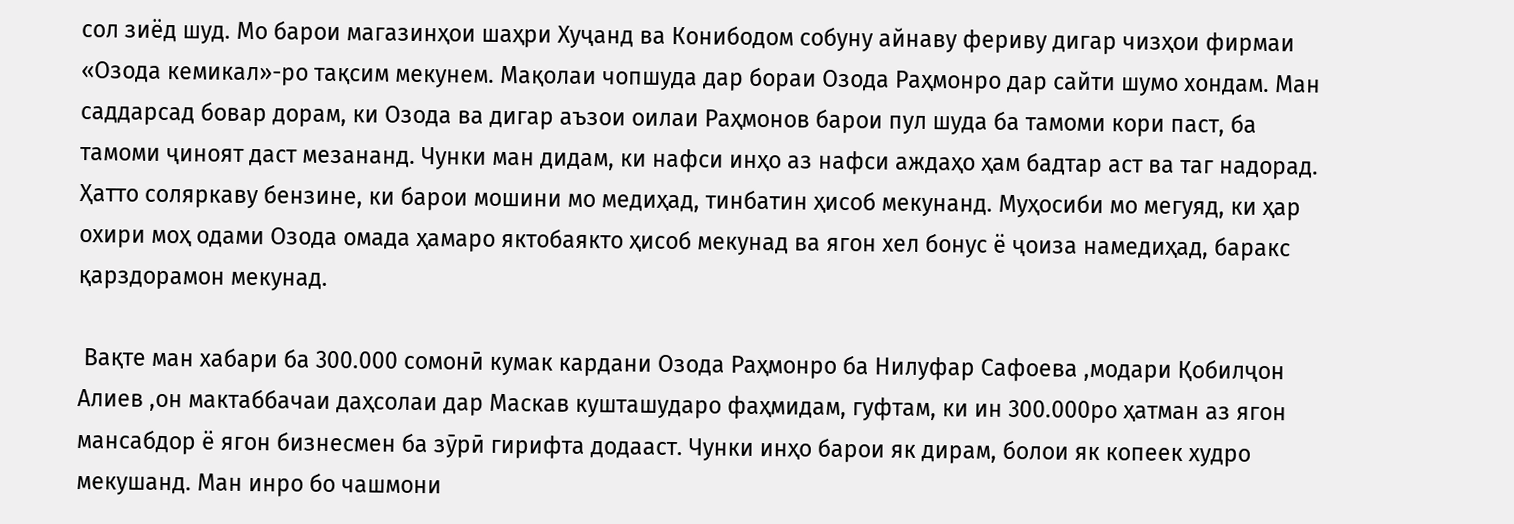сол зиёд шуд. Мо барои магазинҳои шаҳри Хуҷанд ва Конибодом собуну айнаву фериву дигар чизҳои фирмаи «Озода кемикал»-ро тақсим мекунем. Мақолаи чопшуда дар бораи Озода Раҳмонро дар сайти шумо хондам. Ман саддарсад бовар дорам, ки Озода ва дигар аъзои оилаи Раҳмонов барои пул шуда ба тамоми кори паст, ба тамоми ҷиноят даст мезананд. Чунки ман дидам, ки нафси инҳо аз нафси аждаҳо ҳам бадтар аст ва таг надорад. Ҳатто соляркаву бензине, ки барои мошини мо медиҳад, тинбатин ҳисоб мекунанд. Муҳосиби мо мегуяд, ки ҳар охири моҳ одами Озода омада ҳамаро яктобаякто ҳисоб мекунад ва ягон хел бонус ё ҷоиза намедиҳад, баракс қарздорамон мекунад.

 Вақте ман хабари ба 300.000 сомонӣ кумак кардани Озода Раҳмонро ба Нилуфар Сафоева ,модари Қобилҷон Алиев ,он мактаббачаи даҳсолаи дар Маскав кушташударо фаҳмидам, гуфтам, ки ин 300.000ро ҳатман аз ягон мансабдор ё ягон бизнесмен ба зӯрӣ гирифта додааст. Чунки инҳо барои як дирам, болои як копеек худро мекушанд. Ман инро бо чашмони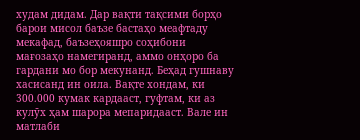худам дидам. Дар вақти тақсими борҳо барои мисол баъзе бастаҳо меафтаду мекафад, баъзеҳояшро соҳибони мағозаҳо намегиранд, аммо онҳоро ба гардани мо бор мекунанд. Беҳад гушнаву хасисанд ин оила. Вақте хондам, ки 300.000 кумак кардааст, гуфтам, ки аз кулӯх ҳам шарора мепаридааст. Вале ин матлаби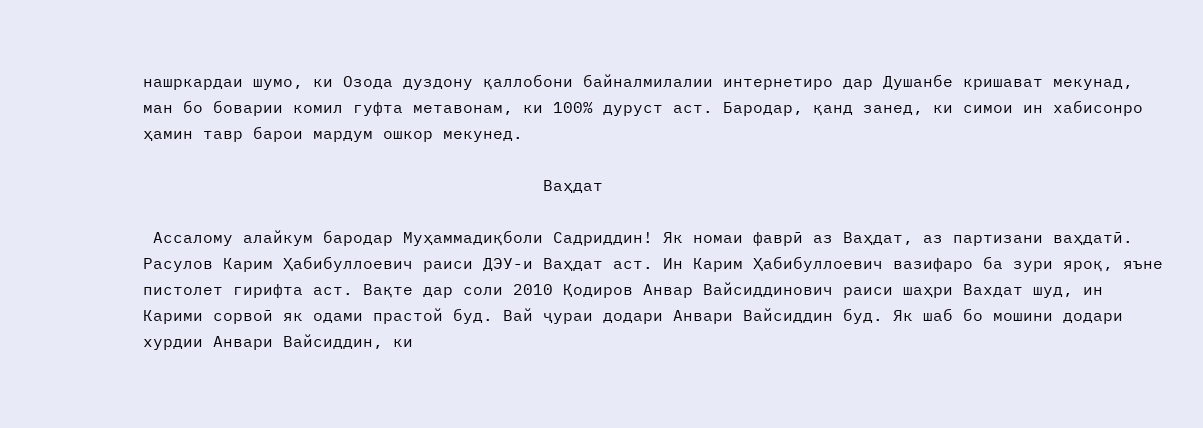нашркардаи шумо, ки Озода дуздону қаллобони байналмилалии интернетиро дар Душанбе кришават мекунад, ман бо боварии комил гуфта метавонам, ки 100% дуруст аст. Бародар, қанд занед, ки симои ин хабисонро ҳамин тавр барои мардум ошкор мекунед.

                                        Ваҳдат

 Ассалому алайкум бародар Муҳаммадиқболи Садриддин! Як номаи фаврӣ аз Ваҳдат, аз партизани ваҳдатӣ.
Расулов Карим Ҳабибуллоевич раиси ДЭУ-и Ваҳдат аст. Ин Карим Ҳабибуллоевич вазифаро ба зури яроқ, яъне пистолет гирифта аст. Вақте дар соли 2010 Қодиров Анвар Вайсиддинович раиси шаҳри Вахдат шуд, ин Карими сорвоӣ як одами прастой буд. Вай ҷураи додари Анвари Вайсиддин буд. Як шаб бо мошини додари хурдии Анвари Вайсиддин, ки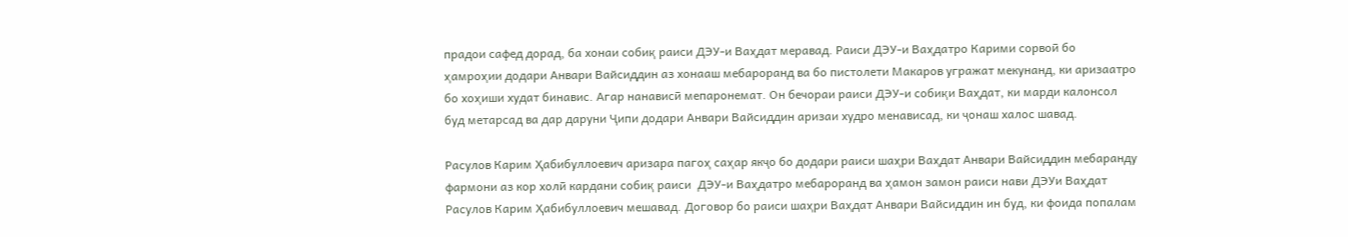прадои сафед дорад, ба хонаи собиқ раиси ДЭУ-и Ваҳдат меравад. Раиси ДЭУ-и Ваҳдатро Карими сорвоӣ бо ҳамроҳии додари Анвари Вайсиддин аз хонааш мебароранд ва бо пистолети Макаров угражат мекунанд, ки аризаатро бо хоҳиши худат бинавис. Агар нанависӣ мепаронемат. Он бечораи раиси ДЭУ-и собиқи Ваҳдат, ки марди калонсол буд метарсад ва дар даруни Ҷипи додари Анвари Вайсиддин аризаи худро менависад, ки ҷонаш халос шавад.

Расулов Карим Ҳабибуллоевич аризара пагоҳ саҳар якҷо бо додари раиси шаҳри Ваҳдат Анвари Вайсиддин мебаранду фармони аз кор холӣ кардани собиқ раиси  ДЭУ-и Ваҳдатро мебароранд ва ҳамон замон раиси нави ДЭУи Ваҳдат  Расулов Карим Ҳабибуллоевич мешавад. Договор бо раиси шаҳри Ваҳдат Анвари Вайсиддин ин буд, ки фоида попалам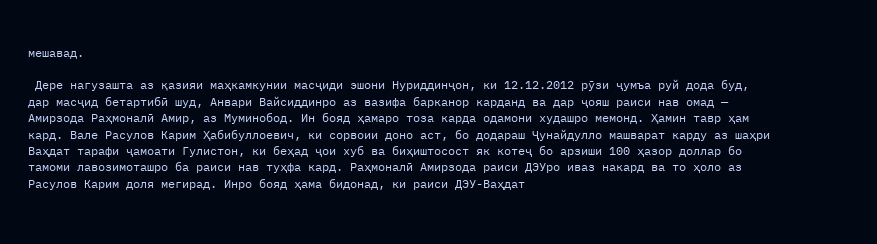мешавад.

 Дере нагузашта аз қазияи маҳкамкунии масҷиди эшони Нуриддинҷон, ки 12.12.2012 рӯзи ҷумъа руй дода буд, дар масҷид бетартибӣ шуд, Анвари Вайсиддинро аз вазифа барканор карданд ва дар ҷояш раиси нав омад — Амирзода Раҳмоналӣ Амир, аз Муминобод. Ин бояд ҳамаро тоза карда одамони худашро мемонд. Ҳамин тавр ҳам кард. Вале Расулов Карим Ҳабибуллоевич, ки сорвоии доно аст, бо додараш Ҷунайдулло машварат карду аз шаҳри Ваҳдат тарафи ҷамоати Гулистон, ки беҳад ҷои хуб ва биҳиштосост як котеҷ бо арзиши 100 ҳазор доллар бо тамоми лавозимоташро ба раиси нав туҳфа кард. Раҳмоналӣ Амирзода раиси ДЭУро иваз накард ва то ҳоло аз Расулов Карим доля мегирад. Инро бояд ҳама бидонад, ки раиси ДЭУ-Ваҳдат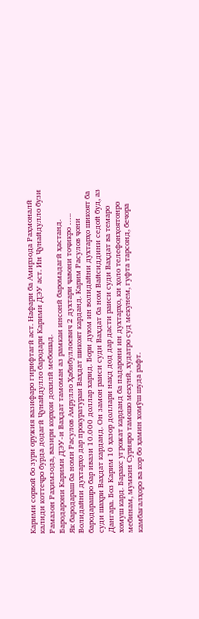Карими сорвоӣ бо зури оружия вазифаро гирифтагӣ аст. Нафари ба Амирзода Раҳмоналӣ калиди коттеҷро бурда додагӣ Ҷунайдулло бародари Карими ДЭУ аст. Ин Ҷунайдулло бузи Рамазон Раҳимзода, вазири корҳои дохилӣ мебошад.
Бародарони Карими ДЭУ-и Ваҳдат тамоман аз рамкаи инсонӣ баромадагӣ ҳастанд.
Як бародараш ба номи Расулов Амрулло Ҳабибуллоевич 2 духтари ҷавони тоҷикро ….. Волидайни духтарҳо дар прокуратураи Ваҳдат шикоят карданд. Карим Расулов ҷони бародарашро бар ивази 10.000 доллар харид. Бори дуюм ин волидайни духтарҳо шикоят ба суди шаҳри Ваҳдат карданд. Он замон раиси суди Ваҳдат ба ном Вайсиддини седой буд, аз Дангара. Боз Карим 10 ҳазор доллари нақд дод дар дасти раиси суди Ваҳдат ва темаро хомуш кард. Баракс угрожат карданд ба падарони ин духтарҳо, ки ҳоло телефонҳоятонро мебинам, мумкин Сурияро тамошо мекунӣ, худатро суд мекунем, гуфта тарсонд, бечора камбағалҳоро ва кор бо ҳамин хомӯш шуда рафт.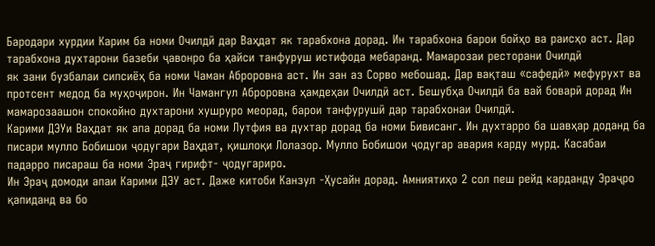Бародари хурдии Карим ба номи Очилдӣ дар Ваҳдат як тарабхона дорад. Ин тарабхона барои бойҳо ва раисҳо аст. Дар тарабхона духтарони базеби ҷавонро ба ҳайси танфуруш истифода мебаранд. Мамарозаи ресторани Очилдӣ
як зани бузбалаи сипсиёҳ ба номи Чаман Аброровна аст. Ин зан аз Сорво мебошад. Дар вақташ «сафедӣ» мефурухт ва протсент медод ба муҳоҷирон. Ин Чамангул Аброровна ҳамдеҳаи Очилдӣ аст. Бешубҳа Очилдӣ ба вай боварӣ дорад Ин мамарозаашон спокойно духтарони хушруро меорад, барои танфурушӣ дар тарабхонаи Очилдӣ.
Карими ДЭУи Ваҳдат як апа дорад ба номи Лутфия ва духтар дорад ба номи Бивисанг. Ин духтарро ба шавҳар доданд ба писари мулло Бобишои ҷодугари Ваҳдат, қишлоқи Лолазор. Мулло Бобишои ҷодугар авария карду мурд. Касабаи падарро писараш ба номи Эраҷ гирифт- ҷодугариро.
Ин Эраҷ домоди апаи Карими ДЭУ аст. Даже китоби Канзул -Ҳусайн дорад. Амниятиҳо 2 сол пеш рейд карданду Эраҷро қапиданд ва бо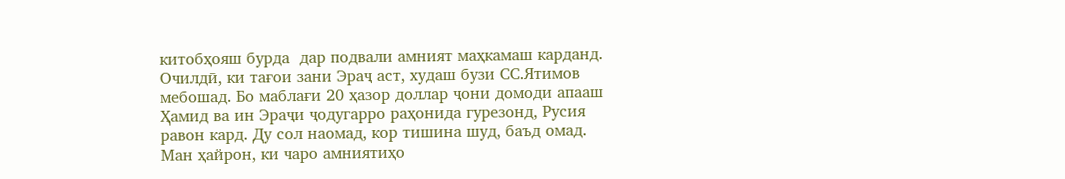китобҳояш бурда  дар подвали амният маҳкамаш карданд.
Очилдӣ, ки тағои зани Эраҷ аст, худаш бузи СС.Ятимов мебошад. Бо маблағи 20 ҳазор доллар ҷони домоди апааш Ҳамид ва ин Эраҷи ҷодугарро раҳонида гурезонд, Русия равон кард. Ду сол наомад, кор тишина шуд, баъд омад. Ман ҳайрон, ки чаро амниятиҳо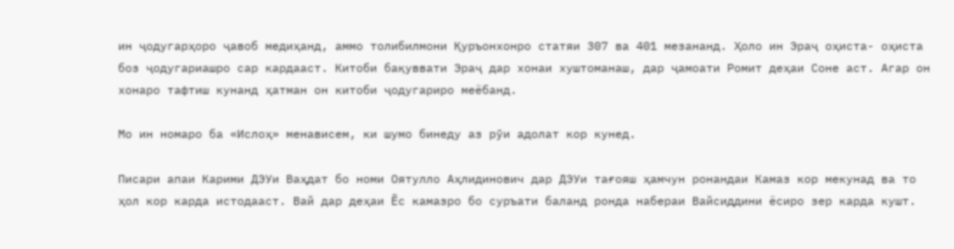ин ҷодугарҳоро ҷавоб медиҳанд, аммо толибилмони Қуръонхонро статяи 307 ва 401 мезананд. Ҳоло ин Эраҷ оҳиста- оҳиста боз ҷодугариашро сар кардааст. Китоби бақуввати Эраҷ дар хонаи хуштоманаш, дар ҷамоати Ромит деҳаи Соне аст. Агар он хонаро тафтиш кунанд ҳатман он китоби ҷодугариро меёбанд.

Мо ин номаро ба «Ислоҳ» менависем, ки шумо бинеду аз рӯи адолат кор кунед.

Писари апаи Карими ДЭУи Ваҳдат бо номи Оятулло Аҳлидинович дар ДЭУи тағояш ҳамчун ронандаи Камаз кор мекунад ва то ҳол кор карда истодааст. Вай дар деҳаи Ёс камазро бо суръати баланд ронда набераи Вайсиддини ёсиро зер карда кушт.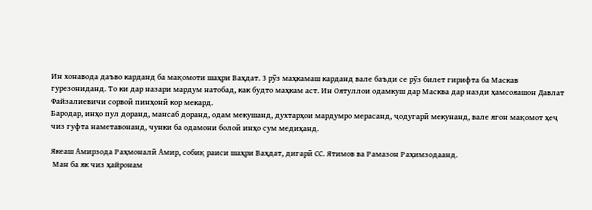Ин хонавода даъво карданд ба мақомоти шаҳри Ваҳдат. 3 рӯз маҳкамаш карданд вале баъди се рӯз билет гирифта ба Маскав гурезониданд. То ки дар назари мардум натобад, как будто маҳкам аст. Ин Оятуллои одамкуш дар Масква дар назди ҳамсояашон Давлат Файзалиевичи сорвоӣ пинҳонӣ кор мекард.
Бародар, инҳо пул доранд, мансаб доранд, одам мекушанд, духтарҳои мардумро мерасанд, ҷодугарӣ мекунанд, вале ягон мақомот ҳеҷ чиз гуфта наметавонанд, чунки ба одамони болоӣ инҳо сум медиҳанд.

Якеаш Амирзода Раҳмоналӣ Амир, собиқ раиси шаҳри Ваҳдат, дигарӣ СС. Ятимов ва Рамазон Раҳимзодаанд.
 Ман ба як чиз ҳайронам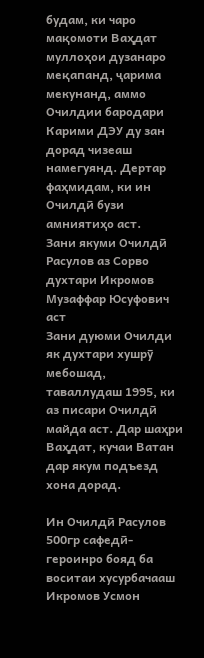будам, ки чаро мақомоти Ваҳдат муллоҳои дузанаро меқапанд, ҷарима мекунанд, аммо Очилдии бародари Карими ДЭУ ду зан дорад чизеаш намегуянд. Дертар фаҳмидам, ки ин Очилдӣ бузи амниятиҳо аст.
Зани якуми Очилдӣ Расулов аз Сорво духтари Икромов Музаффар Юсуфович аст
Зани дуюми Очилди як духтари хушрӯ мебошад, таваллудаш 1995, ки аз писари Очилдӣ майда аст. Дар шаҳри Ваҳдат, кучаи Ватан дар якум подъезд хона дорад.

Ин Очилдӣ Расулов 500гр сафедӣ-героинро бояд ба воситаи хусурбачааш Икромов Усмон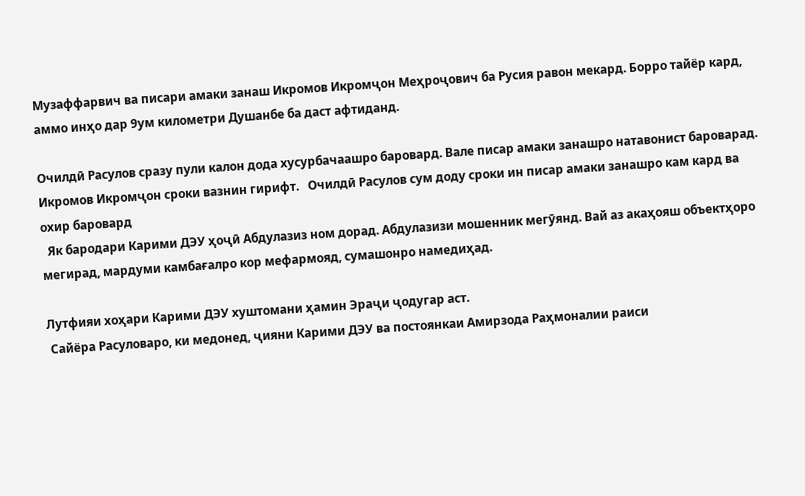Музаффарвич ва писари амаки занаш Икромов Икромҷон Меҳроҷович ба Русия равон мекард. Борро тайёр кард, аммо инҳо дар 9ум километри Душанбе ба даст афтиданд.

Очилдӣ Расулов сразу пули калон дода хусурбачаашро баровард. Вале писар амаки занашро натавонист бароварад. Икромов Икромҷон сроки вазнин гирифт.   Очилдӣ Расулов сум доду сроки ин писар амаки занашро кам кард ва охир баровард
  Як бародари Карими ДЭУ ҳоҷӣ Абдулазиз ном дорад. Абдулазизи мошенник мегӯянд. Вай аз акаҳояш объектҳоро мегирад, мардуми камбағалро кор мефармояд, сумашонро намедиҳад.

Лутфияи хоҳари Карими ДЭУ хуштомани ҳамин Эраҷи ҷодугар аст.
 Сайёра Расуловаро, ки медонед, ҷияни Карими ДЭУ ва постоянкаи Амирзода Раҳмоналии раиси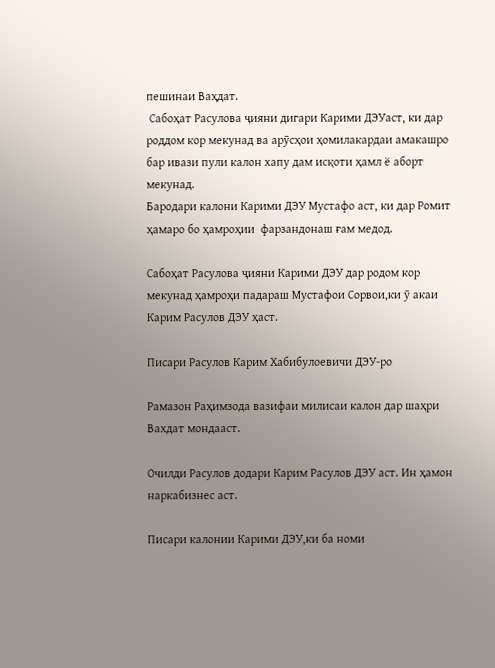пешинаи Ваҳдат.
 Сабоҳат Расулова ҷияни дигари Карими ДЭУаст, ки дар роддом кор мекунад ва арӯсҳои ҳомилакардаи амакашро бар ивази пули калон хапу дам исқоти ҳамл ё аборт мекунад.
Бародари калони Карими ДЭУ Мустафо аст, ки дар Ромит ҳамаро бо ҳамроҳии  фарзандонаш ғам медод.

Сабоҳат Расулова ҷияни Карими ДЭУ дар родом кор мекунад ҳамроҳи падараш Мустафои Сорвои,ки ӯ акаи Карим Расулов ДЭУ ҳаст.

Писари Расулов Карим Хабибулоевичи ДЭУ-ро

Рамазон Раҳимзода вазифаи милисаи калон дар шаҳри Вахдат мондааст.

Очилди Расулов додари Карим Расулов ДЭУ аст. Ин ҳамон наркабизнес аст.

Писари калонии Карими ДЭУ,ки ба номи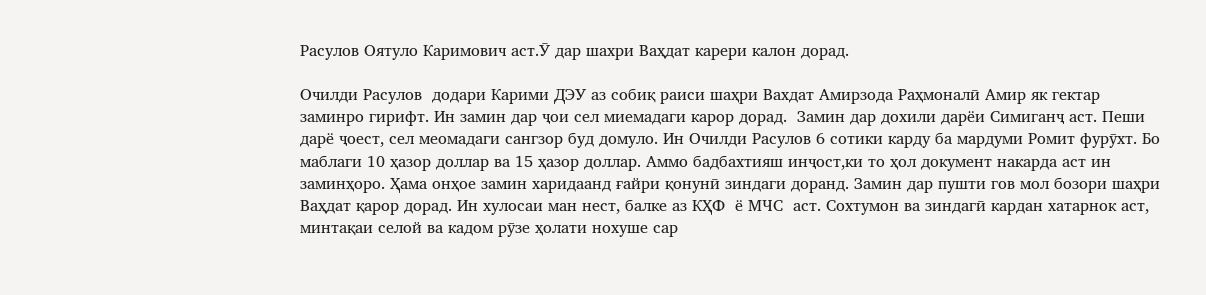Расулов Оятуло Каримович аст.Ӯ дар шахри Ваҳдат карери калон дорад.

Очилди Расулов  додари Карими ДЭУ аз собиқ раиси шаҳри Вахдат Амирзода Раҳмоналӣ Амир як гектар заминро гирифт. Ин замин дар ҷои сел миемадаги карор дорад.  Замин дар дохили дарёи Симиганҷ аст. Пеши дарё ҷоест, сел меомадаги сангзор буд домуло. Ин Очилди Расулов 6 сотики карду ба мардуми Ромит фурӯхт. Бо маблаги 10 ҳазор доллар ва 15 ҳазор доллар. Аммо бадбахтияш инҷост,ки то ҳол документ накарда аст ин заминҳоро. Ҳама онҳое замин харидаанд ғайри қонунӣ зиндаги доранд. Замин дар пушти гов мол бозори шаҳри Ваҳдат қарор дорад. Ин хулосаи ман нест, балке аз КҲФ  ё МЧС  аст. Сохтумон ва зиндагӣ кардан хатарнок аст, минтақаи селой ва кадом рӯзе ҳолати нохуше сар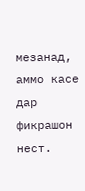мезанад, аммо касе дар фикрашон нест.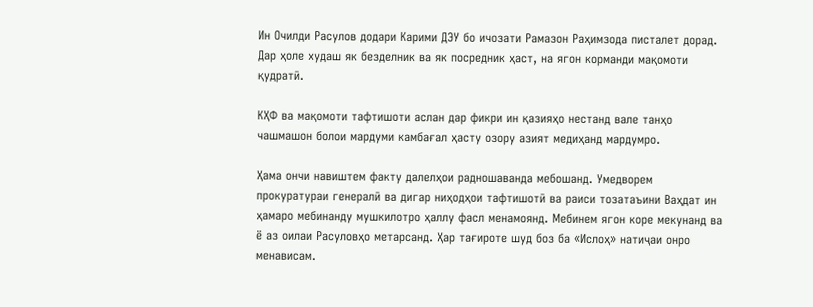Ин Очилди Расулов додари Карими ДЭУ бо ичозати Рамазон Раҳимзода писталет дорад. Дар ҳоле худаш як безделник ва як посредник ҳаст, на ягон корманди мақомоти қудратӣ.

КҲФ ва мақомоти тафтишоти аслан дар фикри ин қазияҳо нестанд вале танҳо чашмашон болои мардуми камбағал ҳасту озору азият медиҳанд мардумро.

Ҳама ончи навиштем факту далелҳои радношаванда мебошанд. Умедворем прокуратураи генералӣ ва дигар ниҳодҳои тафтишотӣ ва раиси тозатаъини Ваҳдат ин ҳамаро мебинанду мушкилотро ҳаллу фасл менамоянд. Мебинем ягон коре мекунанд ва ё аз оилаи Расуловҳо метарсанд. Ҳар тағироте шуд боз ба «Ислоҳ» натиҷаи онро менависам.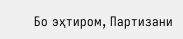Бо эҳтиром, Партизани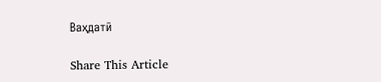Ваҳдатӣ

Share This Article